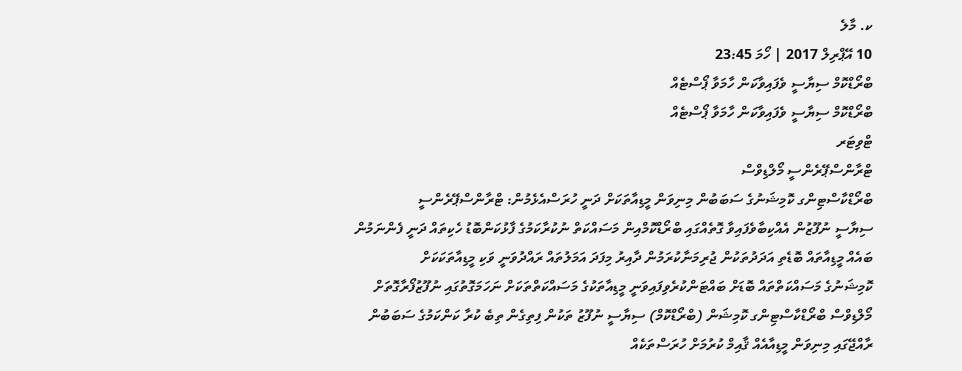ކ. މާލެ
10 އޭޕްރިލް 2017 | ހޯމަ 23:45
ބްރޯޑްކޮމް ސިޔާސީ ވެފައިވާކަން ހާމަވާ ޕޯސްޓެއް
ބްރޯޑްކޮމް ސިޔާސީ ވެފައިވާކަން ހާމަވާ ޕޯސްޓެއް
ޓްވިޓަރ
ޓްރާންސްޕޭރެންސީ މޯލްޑިވްސް
ބްރޯޑްކާސްޓިންގ ކޮމިޝަނުގެ ސަބަބުން މިނިވަން މީޑިއާތަކަށް ދަނީ ހުރަސްއެޅެމުން: ޓްރާންސްޕޭރެންސީ
ސިޔާސީ ނުފޫޒުން އެއްކިބާވެފައިވާ ގޮތެއްގައި ބްރޯޑްކޮމްއިން މަސައްކަތް ނުކުރާކަމުގެ ފާޅުކަންބޮޑު ހެކިތައް ދަނީ ފެންނަމުން
ބައެއް މީޑިއާތައް ބޮޑެތި އަދަދުތަކުން ޖުރިމަނާކުރަމުން ދާއިރު މިފަދަ އަމަލުތައް ރައްދުވަނީ ވަކި މީޑިއާތަކަކަށް
ކޮމިޝަނުގެ މަސައްކަތްތައް ބޮޑަށް ބައްޓަންކުރެވިފައިވަނީ މީޑިއާތަކުގެ މަސައްކަތްތަކަށް ނަހަމަގޮތުގައި ނުފޫޒުފޯރާގޮތަށް
މޯލްޑިވްސް ބްރޯޑްކާސްޓިންގ ކޮމިޝަން (ބްރޯޑްކޮމް) ސިޔާސީ ނުފޫޒު ތަކުން ފިތިގެން ތިބެ ކުރާ ކަންކަމުގެ ސަބަބުން ރާއްޖޭގައި މިނިވަން މީޑިއާއެއް ޤާއިމް ކުރުމަށް ހުރަސްތަކެއް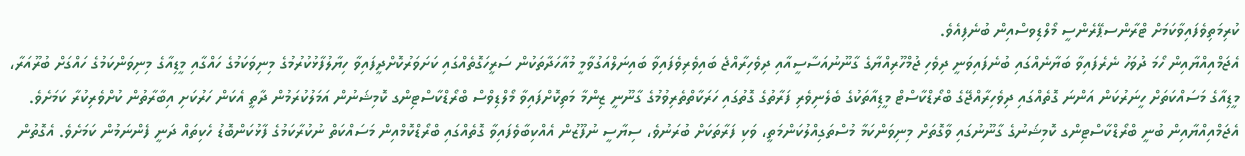ކުރިމަތިވެފައިވާކަމަށް ޓްރާންސޕޭރެންސީ މޯލްޑިވސްއިން ބުނެފިއެވެ.
އެޖަމްއިއްޔާއިން ހޯމަ ދުވަހު ނެރެފައިވާ ބަޔާނެއްގައި ބުނެފައިވަނީ ދިވެހި ޖުމްހޫރިއްޔާގެ ގާނޫނުއަސާސީއާއި ދިވެހިރާއްޖެ ބައިވެރިވެފައިވާ ބައިނަލްއަގުވާމީ މުއާހަދާތަކުން ސަރީހަގޮތެއްގައި ކަށަވަރުކޮށްދީފައިވާ ހިޔާލުފާޅުކުރުމުގެ މިނިވަކަމުގެ ހައްގާއި މީޑިއާގެ މިނިވަންކަމުގެ ހައްގަށް ބުރޫއަރާ، މީޑިއާގެ މަސައްކަތަށް ހީނަރުކަން އަންނަ ގޮތެއްގައި ދިވެހިރާއްޖޭގެ ބްރޯޑްކާސްޓް މީޑިއާތަކުގެ ބެލެނިވެރި ފަރާތުގެ ގޮތުގައި ހަރަކާތްތެރިވުމުގެ ގާނޫނީ ޒިންމާ މަތިކޮށްފައިވާ މޯލްޑިވްސް ބްރޯޑްކާސްޓިންގ ކޮމިޝަނުން އަމަލުކުރަމުން ދާތީ އެކަން ހަރުކަށި އިބާރާތުން ކުށްވެރިކުރާ ކަމަށެވެ.
އެޖަމްއިއްޔާއިން ބުނީ ބްރޯޑްކާސްޓިންގ ކޮމިޝަނުގެ ގާނޫނުގައި ވާގޮތަށް މިނިވަންކަމާ މުސްތަގިއްލުކަންމަތީ، ވަކި ފަރާތަކަށް ބުރަނުވެ، ސިޔާސީ ނުފޫޒުން އެއްކިބާވެފައިވާ ގޮތެއްގައި ބްރޯޑްކޮމްއިން މަސައްކަތް ނުކުރާކަމުގެ ފާޅުކަންބޮޑު ހެކިތައް ދަނީ ފެންނަމުން ކަމަށެވެ. އެގޮތުން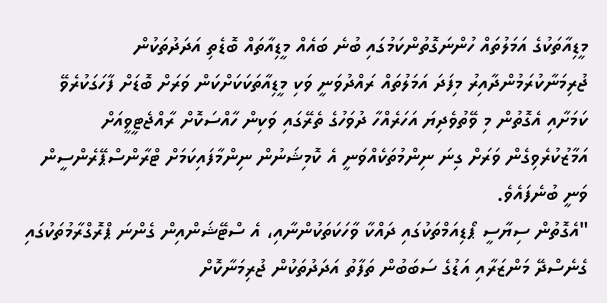މީޑިއާތަކުގެ އަމަލުތައް ހުންނަގޮތުންކަމުގައި ބުނެ ބައެއް މީޑިއާތައް ބޮޑެތި އަދަދުތަކުން ޖުރިމަނާކުރަމުންދާއިރު މިފަދަ އަމަލުތައް ރައްދުވަނީ ވަކި މީޑިއާތަކަކަށްކަން ވަރަށް ބޮޑަށް ފާހަގަކުރެވޭ ކަމަށާއި އެގޮތުން މި ވޭތުވެދިޔަ އަހަރެއްހާ ދުވަހުގެ ތެރޭގައި ވަކިން ހާއްސަކޮށް ރާއްޖެޓީވީއަށް އަމާޒުކުރެވިގެން ވަރަށް ގިނަ ނިންމުތަކެއްވަނީ އެ ކޮމިޝަނުން ނިންމާފައިކަމަށް ޓްރާންސްޕޭރެންސީން ވަނީ ބުނެފައެވެ.
"އެގޮތުން ސިޔާސީ ޕޯޑިއަމްތަކުގައި ދައްކާ ވާހަކަތަކުންނާއި، އެ ސްޓޭޝަންއިން ގެންނަ ޕްރޮގްރާމުތަކުގައި ގެނެސްދޭ މަންޒަރާއި އަޑުގެ ސަބަބުން ތަފާތު އަދަދުތަކުން ޖުރިމަނާކޮށް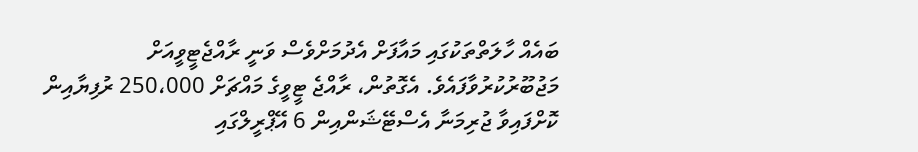ބައެއް ހާލަތްތަކުގައި މައާފަށް އެދުމަށްވެސް ވަނީ ރާއްޖެޓީވީއަށް މަޖުބޫރުކުރުވާފައެވެ. އެގޮތުން، ރާއްޖެ ޓީވީގެ މައްޗަށް 250،000 ރުފިޔާއިން ކޮށްފައިވާ ޖުރިމަނާ އެސްޓޭޝަންއިން 6 އޭޕްރީލްގައި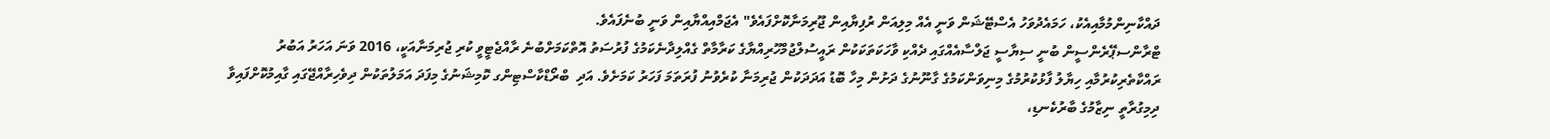ދައްކާނިންމުމާއިއެކު، ހަމައެދުވަހު އެސްޓޭޝަން ވަނީ އެއް މިލިއަން ރުފިޔާއިން ޖޫރިމަނާކޮށްފައެވެ" އެޖަމްއިއްޔާއިން ވަނީ ބުނެފައެވެ.
ޓްރާންސޕޭރެންސީން ބުނީ ސިޔާސީ ޖަލްސާއެއްގައި ދެއްކި ވާހަކަތަކަކުން ރައީސުލްޖުމްހޫރިއްޔާގެ ކަރާމާތް ގެއްލިދާނެކަމުގެ ފުރުސަތު އޮތްކަމަށްބުނެ ރާއްޖެޓީވީ ކުރި ޖުރިމަނާއަކީ، 2016 ވަނަ އަހަރު އަބުރު ރައްކާތެރިކުރުމާއި ހިޔާލު ފާޅުކުރުމުގެ މިނިވަންކަމުގެ ގާނޫނުގެ ދަށުން މިހާ ބޮޑު އަދަދަކުން ޖުރިމަނާ ކުރެވުނު ފުރަތަމަ ފަހަރު ކަމަށެވެ. އަދި  ބްރޯޑްކާސްޓިންގ ކޮމިޝަނުގެ މިފަދަ އަމަލުތަކުން ދިވެހިރާއްޖޭގައި ގާއިމުކޮށްފައިވާ ދިމިގުރާތީ ނިޒާމުގެ ބާރުކެނޑި،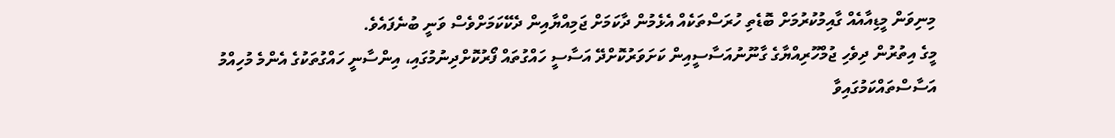މިނިވަން މީޑިއާއެއް ގާއިމުކުރުމަށް ބޮޑެތި ހުރަސްތަކެއް އެޅެމުން ދާކަމަށް ޖަމިއްޔާއިން ދެކޭކަމަށްވެސް ވަނީ ބުނެފައެވެ.
މީގެ އިތުރުން ދިވެހި ޖުމްހޫރިއްޔާގެ ގާނޫނުއަސާސީއިން ކަށަވަރުކޮށްދޭ އަސާސީ ހައްގުތައް ފޯރުކޮށްދިނުމުގައި، އިންސާނީ ހައްގުތަކުގެ އެންމެ މުހިއްމު އަސާސްތައްކަމުގައިވާ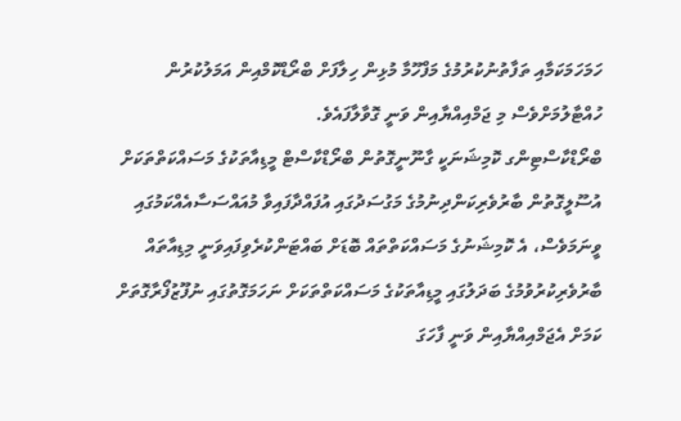ހަމަހަމަކަމާއި ތަފާތުނުކުރުމުގެ މަފްހޫމާ މުޅިން ހިލާފަށް ބްރޯޑްކޮމްއިން އަމަލުކުރުން ހުއްޓާލުމަށްވެސް މި ޖަމްއިއްޔާއިން ވަނީ ގޮވާލާފައެވެ.
ބްރޯޑްކާސްޓިންގ ކޮމިޝަނަކީ ގާނޫނީގޮތުން ބްރޯޑްކާސްޓް މީޑިއާތަކުގެ މަސައްކަތްތަކަށް އުސޫލީގޮތުން ބާރުވެރިކަންދިނުމުގެ މަގުސަދުގައި އުފައްދާފައިވާ މުއައްސަސާއެއްކަމުގައި ވީނަމަވެސް، އެ ކޮމިޝަނުގެ މަސައްކަތްތައް ބޮޑަށް ބައްޓަންކުރެވިފައިވަނީ މިޑިއާތައް ބާރުވެރިކުރުވުމުގެ ބަދަލުގައި މީޑިއާތަކުގެ މަސައްކަތްތަކަށް ނަހަމަގޮތުގައި ނުފޫޒުފޯރާގޮތަށް ކަމަށް އެޖަމްއިއްޔާއިން ވަނީ ފާހަގަ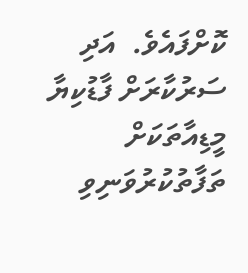ކޮށްފައެވެ.  އަދި ސަރުކާރަށް ފާޑުކިޔާ މީޑިއާތަކަށް ތަފާތުކުރުވަނިވި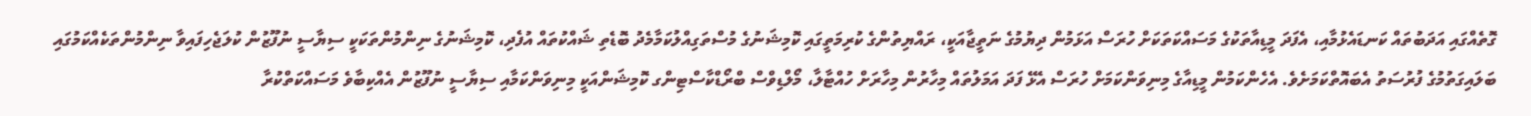ގޮތެއްގައި އަދަބުތައް ކަނޑައެޅުމާއި، އެފަދަ މީޑިއާތަކުގެ މަސައްކަތަކަށް ހުރަސް އަޅަމުން ދިޔުމުގެ ނަތީޖާއަކީ، ރައްޔިތުންގެ ކުރިމަތީގައި ކޮމިޝަނުގެ މުސްތަގިއްލުކަމާމެދު ބޮޑެތި ޝައްކުތައް އުފެދި، ކޮމިޝަނުގެ ނިންމުންތަކަކީ ސިޔާސީ ނުފޫޒުން ކުލަޖެހިފައިވާ ނިންމުންތަކެއްކަމުގައި ބަލައިގަތުމުގެ ފުރުސަތު އެބައޮތްކަމަށެވެ. އެހެންކަމުން މީޑިއާގެ މިނިވަންކަމަށް ހުރަސް އެޅޭ ފަދަ އަމަލުތައް މިހާރުން މިހާރަށް ހުއްޓާލާ، މޯލްޑިވްސް ބްރޯޑްކާސްޓިންގ ކޮމިޝަންއަކީ މިނިވަންކަމާއި ސިޔާސީ ނުފޫޒުން އެއްކިބާވެ މަސައްކަތްކުރާ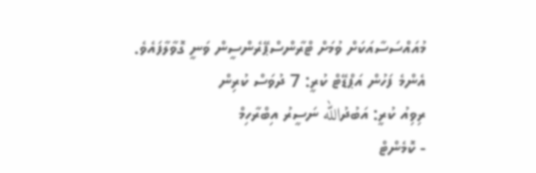މުއައްސަސާއަކަށް ވުމަށް ޓްރާންސްޕޭރެންސީން ވަނީ ގޮވާލާފައެވެ.
އެންމެ ފަހުން އަޕްޑޭޓް ކުރީ: 7 ދުވަސް ކުރިން
ރިވިއު ކުރީ: އަބުދުالله ނަސީރު އިބްރާހިމް
- ކޮމެންޓް